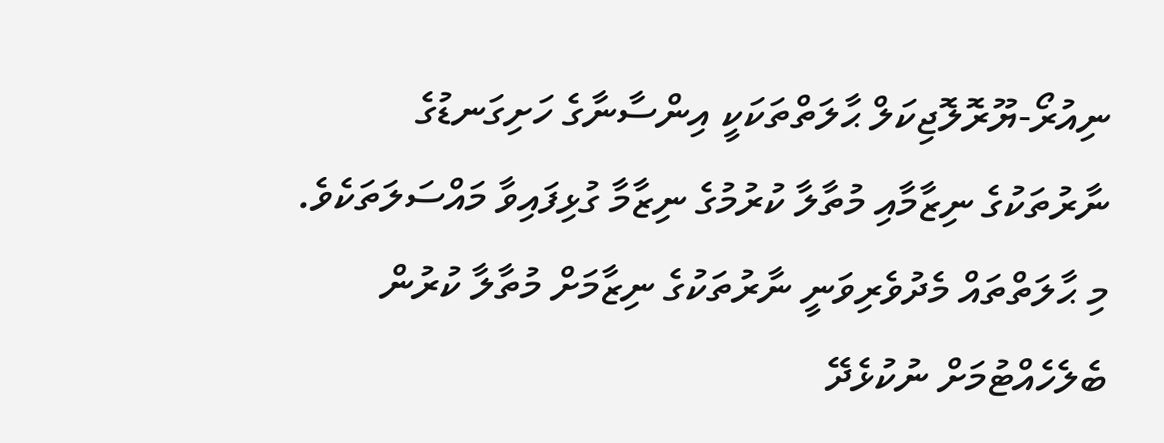ނިއުރޯ-ޔޫރޮލޮޖިކަލް ޙާލަތްތަކަކީ އިންސާނާގެ ހަށިގަނޑުގެ ނާރުތަކުގެ ނިޒާމާއި މުތާލާ ކުރުމުގެ ނިޒާމާ ގުޅިފައިވާ މައްސަލަތަކެވެ. މި ޙާލަތްތައް މެދުވެރިވަނީ ނާރުތަކުގެ ނިޒާމަށް މުތާލާ ކުރުން ބެލެހެއްޓުމަށް ނުކުޅެދޭ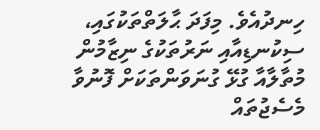ހިނދުއެވެ. މިފަދަ ޙާލަތްތަކުގައި، ސިކުނޑިއާއި ނަރުތަކުގެ ނިޒާމުން މުތާލާއާ ގުޅޭ ގުނަވަންތަކަށް ފޮނުވާ މެސެޖުތައް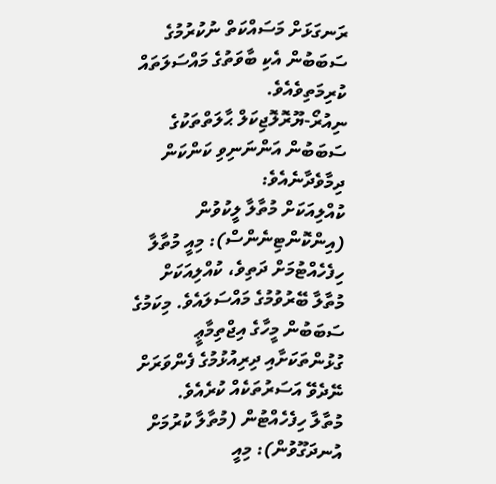ރަނގަޅަށް މަސައްކަތް ނުކުރުމުގެ ސަބަބުން އެކި ބާވަތުގެ މައްސަލަތައް ކުރިމަތިވެއެވެ.
ނިއުރޯ-ޔޫރޮލޮޖިކަލް ޙާލަތްތަކުގެ ސަބަބުން އަންނަނިވި ކަންކަން ދިމާވެދާނެއެވެ:
ކުއްލިއަކަށް މުތާލާ ލީކުވުން (އިންކޮންޓިނެންސް): މިއީ މުތާލާ ހިފެހެއްޓުމަށް ދަތިވެ، ކުއްލިއަކަށް މުތާލާ ބޭރުވުމުގެ މައްސަލައެވެ. މިކަމުގެ ސަބަބުން މީހާގެ އިޖްތިމާޢީ ގުޅުންތަކަށާއި ދިރިއުޅުމުގެ ފެންވަރަށް ނޭދެވޭ އަސަރުތަކެއް ކުރެއެވެ.
މުތާލާ ހިފެހެއްޓުން (މުތާލާ ކުރުމަށް އުނދަގޫވުން): މިއީ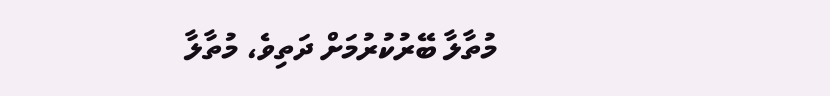މުތާލާ ބޭރުކުރުމަށް ދަތިވެ، މުތާލާ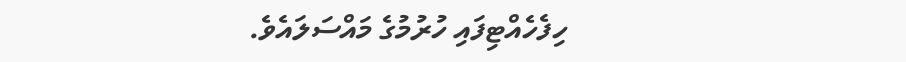ހިފެހެއްޓިފައި ހުރުމުގެ މައްސަލައެވެ.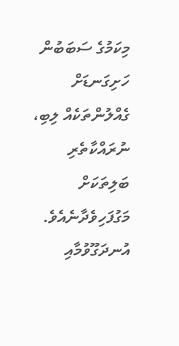މިކަމުގެ ސަބަބުން ހަށިގަނޑަށް ގެއްލުންތަކެއް ލިބި، ނުރައްކާތެރި ބަލިތަކަށް މަގުފަހިވެދާނެއެވެ.
އުނދަގޫވުމާއި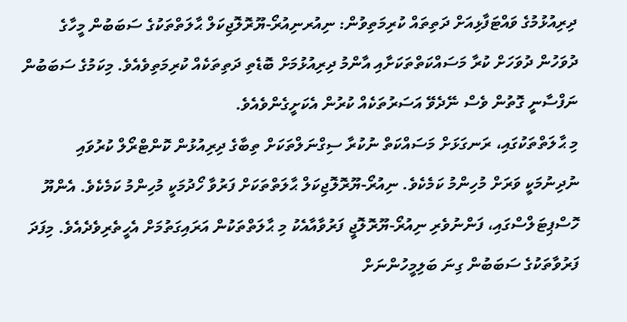ދިރިއުޅުމުގެ ވައްޓަފާޅިއަށް ދަތިތައް ކުރިމަތިވުން: ނިއުރނިއުރޯ-ޔޫރޮލޮޖިކަލް ޙާލަތްތަކުގެ ސަބަބުން މީހާގެ ދުވަހުން ދުވަހަށް ކުރާ މަސައްކަތްތަކަށާއި އާންމު ދިރިއުޅުމަށް ބޮޑެތި ދަތިތަކެއް ކުރިމަތިވެއެވެ. މިކަމުގެ ސަބަބުން ނަފްސާނީ ގޮތުން ވެސް ނޭދެވޭ އަސަރުތަކެއް ކުރުން އެކަށީގެންވެއެވެ.
މި ޙާލަތްތަކުގައި، ރަނގަޅަށް މަސައްކަތް ނުކުރާ ސިގްނަލްތަކަށް ތިބާގެ ދިރިއުޅުން ކޮންޓްރޯލް ކުރުވައި ނުދިނުމަކީ ވަރަށް މުހިންމު ކަމެކެވެ. ނިއުރޯ-ޔޫރޮލޮޖިކަލް ޙާލަތްތަކަށް ފަރުވާ ހޯދުމަކީ މުހިންމު ކަމެކެވެ. އެންޔޫ ހޮސްޕިޓަލްސްގައި، ފަންނުވެރި ނިއުރޯ-ޔޫރޮލޮޖީ ފަރުވާއާއެކު މި ޙާލަތްތަކުން އަރައިގަތުމަށް އެހީތެރިވެދެއެވެ. މިފަދަ ފަރުވާތަކުގެ ސަބަބުން ގިނަ ބަލިމީހުންނަށް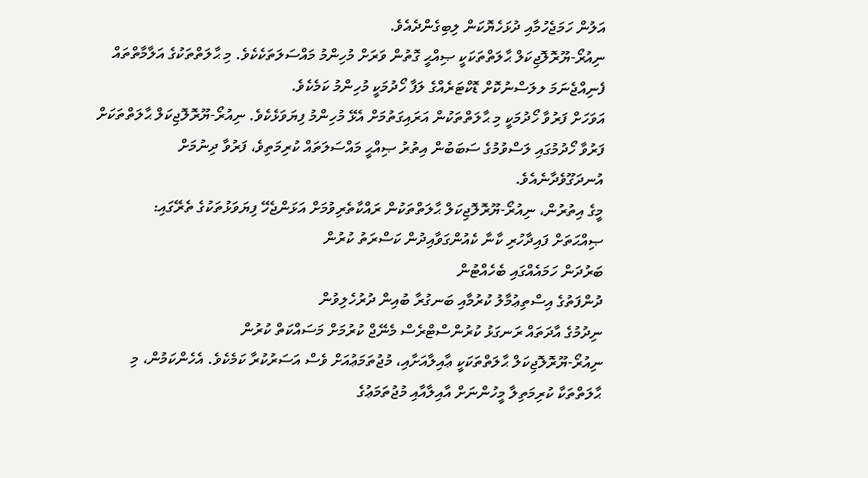އަލުން ހަމަޖެހުމާއި ދުޅަހެޔޮކަން ލިބިގެންދެއެވެ.
ނިއުރޯ-ޔޫރޮލޮޖިކަލް ޙާލަތްތަކަކީ ޞިއްޙީ ގޮތުން ވަރަށް މުހިންމު މައްސަލަތަކެކެވެ. މި ޙާލަތްތަކުގެ އަލާމާތްތައް ފެނިއްޖެނަމަ ލލަސްނުކޮށް ޑޮކްޓަރެއްގެ ލަފާ ހޯދުމަކީ މުހިންމު ކަމެކެވެ.
އަވަހަށް ފަރުވާ ހޯދުމަކީ މި ޙާލަތްތަކުން އަރައިގަތުމަށް އެޅޭ މުހިންމު ފިޔަވަޅެކެވެ. ނިއުރޯ-ޔޫރޮލޮޖިކަލް ޙާލަތްތަކަށް ފަރުވާ ހޯދުމުގައި ލަސްވުމުގެ ސަބަބުން އިތުރު ޞިއްޙީ މައްސަލަތައް ކުރިމަތިވެ، ފަރުވާ ދިނުމަށް އުނދަގޫވެދާނެއެވެ.
މީގެ އިތުރުން، ނިއުރޯ-ޔޫރޮލޮޖިކަލް ޙާލަތްތަކުން ރައްކާތެރިވުމަށް އަޅަންޖެހޭ ފިޔަވަޅުތަކުގެ ތެރޭގައި:
ޞިއްޙަތަށް ފައިދާހުރި ކާނާ ކެއުންގަވާއިދުން ކަސްރަތު ކުރުން
ބަރުދަން ހަމައެއްގައި ބެހެއްޓުން
ދުންފަތުގެ އިސްތިޢުމާލު ކުރުމާއި ބަނގުރާ ބުއިން ދުރުހެލިވުން
ނިދުމުގެ އާދަތައް ރަނގަޅު ކުރުންސްޓްރެސް މެނޭޖް ކުރުމަށް މަސައްކަތް ކުރުން
ނިއުރޯ-ޔޫރޮލޮޖިކަލް ޙާލަތްތަކަކީ ޢާއިލާއަށާއި، މުޖުތަމަޢުއަށް ވެސް އަސަރުކުރާ ކަމެކެވެ. އެހެންކަމުން، މި ޙާލަތްތަކާ ކުރިމަތިލާ މީހުންނަށް އާއިލާއާއި މުޖުތަމަޢުގެ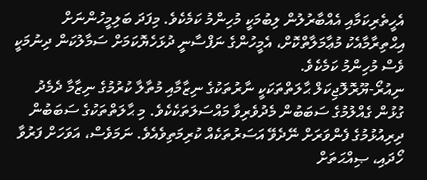އެހީތެރިކަމާއި އެއްބާރުލުން ލިބުމަކީ މުހިންމު ކަމެކެވެ. މިފަދަ ބަލިމީހުންނަށް އިޙްތިރާމާއެކު މުޢާމަލާތްކޮށް، އެމީހުންގެ ނަފްސާނީ ދުޅަހެޔޮކަމަށް ސަމާލުކަން ދިނުމަކީ ވެސް މުހިންމު ކަމެކެވެ.
ނިއުރޯ-ޔޫރޮލޮޖިކަލް ޙާލަތްތަކަކީ ނާރުތަކުގެ ނިޒާމާއި މުތާލާ ކުރުމުގެ ނިޒާމާ ދެމެދު ގުޅުން ގެއްލުމުގެ ސަބަބުން މެދުވެރިވާ މައްސަލަތަކެކެވެ. މި ޙާލަތްތަކުގެ ސަބަބުން ދިރިއުޅުމުގެ ފެންވަރަށް ނޭދެވޭ އަސަރުތަކެއް ކުރިމަތިވެއެވެ. ނަމަވެސް، އަވަހަށް ފަރުވާ ހޯދައި، ޞިއްޙަތަށް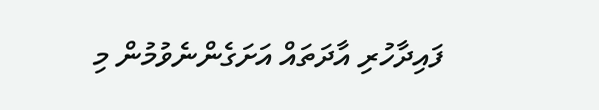ފައިދާހުރި އާދަތައް އަށަގެންނެވުމުން މި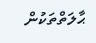ޙާލަތްތަކުން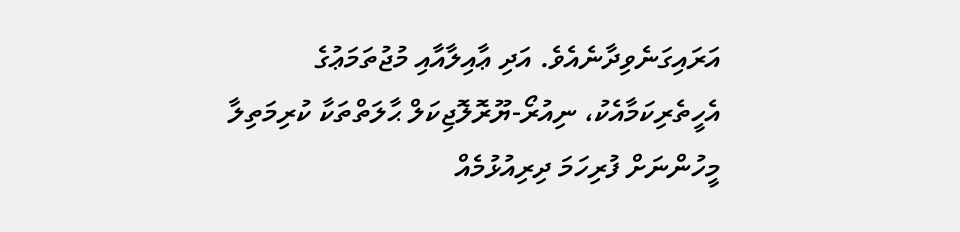އަރައިގަނެވިދާނެއެވެ. އަދި ޢާއިލާއާއި މުޖުތަމަޢުގެ އެހީތެރިކަމާއެކު، ނިއުރޯ-ޔޫރޮލޮޖިކަލް ޙާލަތްތަކާ ކުރިމަތިލާ މީހުންނަށް ފުރިހަމަ ދިރިއުޅުމެއް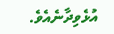އުޅެވިދާނެއެވެ.